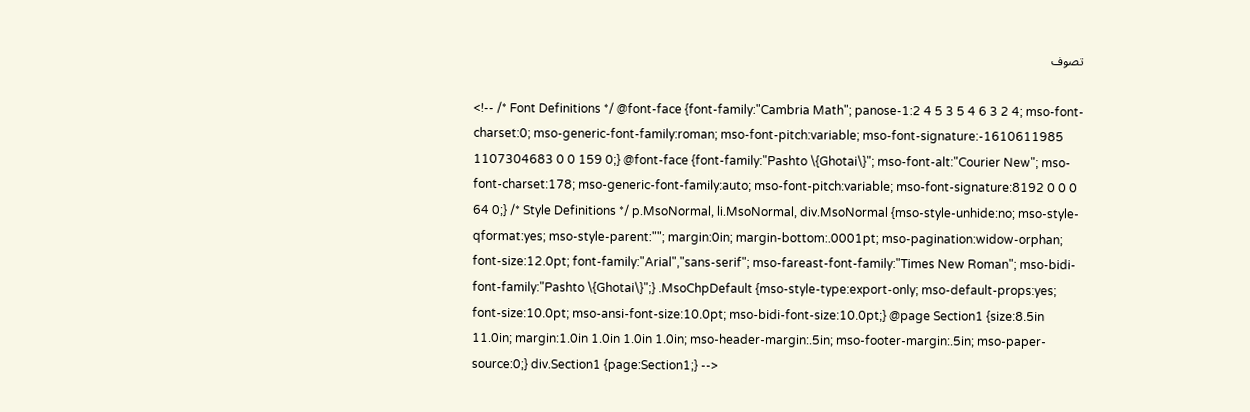تصوف

<!-- /* Font Definitions */ @font-face {font-family:"Cambria Math"; panose-1:2 4 5 3 5 4 6 3 2 4; mso-font-charset:0; mso-generic-font-family:roman; mso-font-pitch:variable; mso-font-signature:-1610611985 1107304683 0 0 159 0;} @font-face {font-family:"Pashto \{Ghotai\}"; mso-font-alt:"Courier New"; mso-font-charset:178; mso-generic-font-family:auto; mso-font-pitch:variable; mso-font-signature:8192 0 0 0 64 0;} /* Style Definitions */ p.MsoNormal, li.MsoNormal, div.MsoNormal {mso-style-unhide:no; mso-style-qformat:yes; mso-style-parent:""; margin:0in; margin-bottom:.0001pt; mso-pagination:widow-orphan; font-size:12.0pt; font-family:"Arial","sans-serif"; mso-fareast-font-family:"Times New Roman"; mso-bidi-font-family:"Pashto \{Ghotai\}";} .MsoChpDefault {mso-style-type:export-only; mso-default-props:yes; font-size:10.0pt; mso-ansi-font-size:10.0pt; mso-bidi-font-size:10.0pt;} @page Section1 {size:8.5in 11.0in; margin:1.0in 1.0in 1.0in 1.0in; mso-header-margin:.5in; mso-footer-margin:.5in; mso-paper-source:0;} div.Section1 {page:Section1;} -->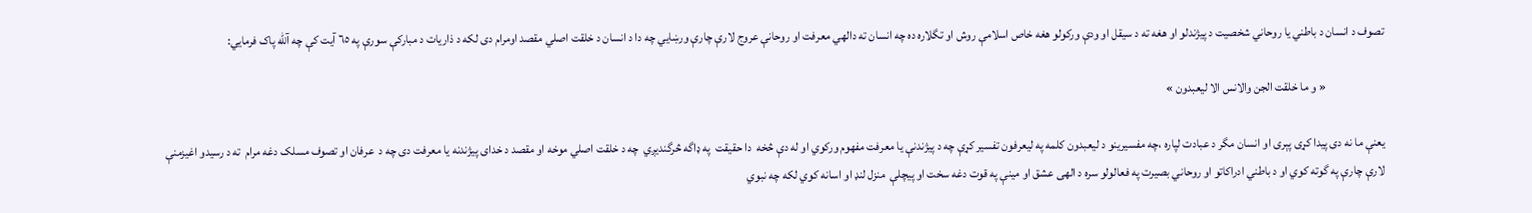تصوف د انسان د باطني يا روحاني شخصيت د پيژندلو او هغه ته د سيقل او ودې ورکولو هغه خاص اسلامې روش او تگلاره ده چه انسان ته دالهي معرفت او روحانې عروج لارې چارې ورښايي چه دا د انسان د خلقت اصلي مقصد اومرام دى لکه د ذاريات د مبارکې سورې په ٦٥ آيت کې چه آلله پاک فرمايي:

                        « و ما خلقت الجن والانس الا ليعبدون »

يعنې ما نه دى پيدا کړى پېرى او انسان مگر د عبادت لپاره ،چه مفسيرينو د ليعبدون کلمه په ليعرفون تفسير کړې چه د پيژندنې يا معرفت مفهوم ورکوي او له دې څخه  دا حقيقت  په ډاگه څرگنديږي  چه د خلقت اصلي موخه او مقصد د خداى پيژندنه يا معرفت دى چه د  عرفان او تصوف مسلک دغه مرام  ته د رسيدو اغيزمنې لارې چارې په گوته کوي او د باطني ادراکاتو او روحاني بصيرت په فعالولو سره د الهى عشق او مينې په قوت دغه سخت او پيچلې  منزل لنډ او اسانه کوي لکه چه نبوي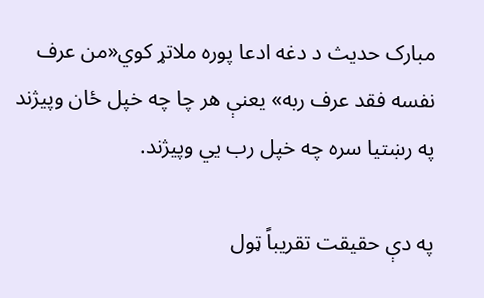مبارک حديث د دغه ادعا پوره ملاتړ کوي«من عرف نفسه فقد عرف ربه» يعنې هر چا چه خپل ځان وپيژند په رښتيا سره چه خپل رب يي وپيژند.

په دې حقيقت تقريباً ټول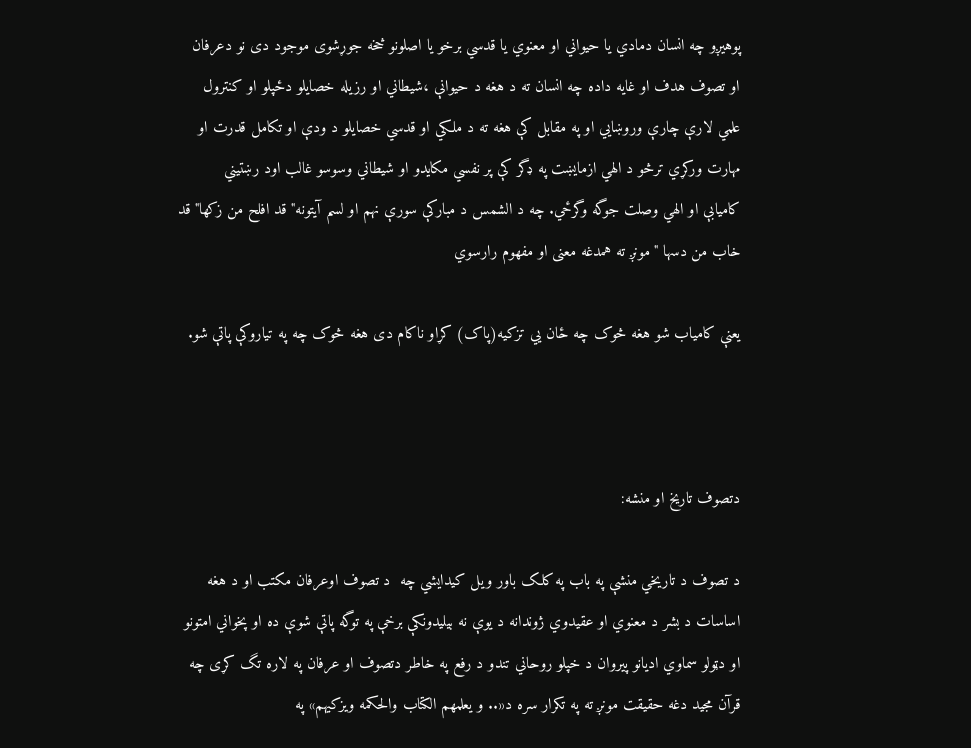پوهيږو چه انسان دمادي يا حيواني او معنوي يا قدسي برخو يا اصلونو څخه جوړشوى موجود دى نو دعرفان او تصوف هدف او غايه داده چه انسان ته د هغه د حيوانې ،شيطاني او رزيله خصايلو دځپلو او کنترول علمي لارې چارې وروښايي او په مقابل کې هغه ته د ملکي او قدسي خصايلو د ودې او تکامل قدرت او مهارت ورکړي ترڅو د الهي ازمايښت په ډگر کې پر نفسي مکايدو او شيطاني وسوسو غالب اود رښتيني  کاميابې او الهي وصلت جوگه وگرځي. چه د الشمس د مبارکې سورې نهم او لسم آيتونه" قد افلح من زکها" قد خاب من دسها "مونږ ته همدغه معنى او مفهوم رارسوي

يعنې کامياب شو هغه څوک چه ځان يي تزکيه(پاک) کړاو ناکام دى هغه څوک چه په تياروکې پاتې شو.



دتصوف تاريخ او منشه:

د تصوف د تاريخي منشې په باب په کلک باور ويل کيدايشي چه  د تصوف اوعرفان مکتب او د هغه اساسات د بشر د معنوي او عقيدوي ژوندانه د يوې نه بيليدونکې برخې په توگه پاتې شوې ده او پخواني امتونو او دټولو سماوي اديانو پيروان د خپلو روحاني تندو د رفع په خاطر دتصوف او عرفان په لاره تگ کړى چه قرآن مجيد دغه حقيقت مونږ ته په تکرار سره د«.. و يعلمهم الکتاب والحکمه ويزکيهم» په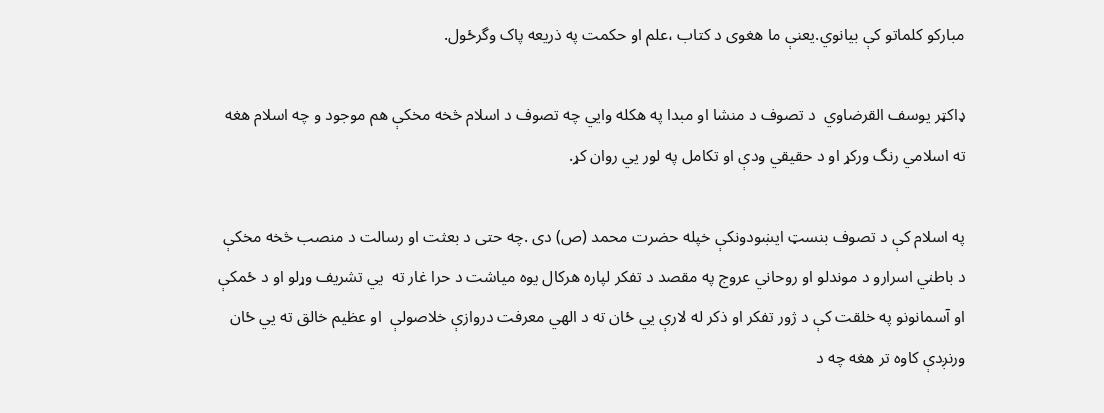مبارکو کلماتو کې بيانوي.يعنې ما هغوى د کتاب ،علم او حکمت په ذريعه پاک وگرځول.

ډاکټر يوسف القرضاوي  د تصوف د منشا او مبدا په هکله وايي چه تصوف د اسلام څخه مخکې هم موجود و چه اسلام هغه ته اسلامي رنگ ورکړ او د حقيقي ودې او تکامل په لور يي روان کړ.

په اسلام کې د تصوف بنسټ ايښودونکې خپله حضرت محمد (ص) دى .چه حتى د بعثت او رسالت د منصب څخه مخکې د باطني اسرارو د موندلو او روحاني عروج په مقصد د تفکر لپاره هرکال يوه مياشت د حرا غار ته  يي تشريف وړلو او د ځمکې او آسمانونو په خلقت کې د ژور تفکر او ذکر له لارې يي ځان ته د الهي معرفت دروازې خلاصولې  او عظيم خالق ته يي ځان ورنږدې کاوه تر هغه چه د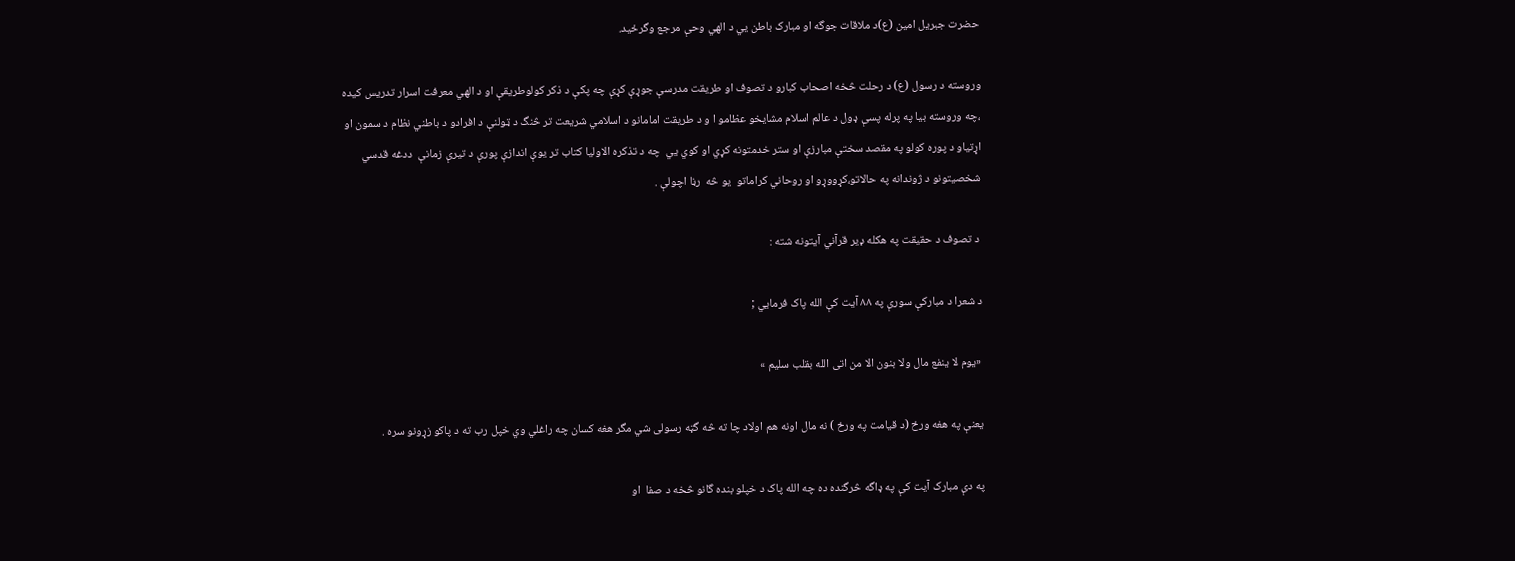حضرت جبريل امين (ع)د ملاقات جوگه او مبارک باطن يي د الهي وحې مرجع وگرځيد.

وروسته د رسول (ع) د رحلت څخه اصحاب کبارو د تصوف او طريقت مدرسې جوړې کړې چه پکې د ذکر کولوطريقې او د الهي معرفت اسرار تدريس کيده ،چه وروسته بيا په پرله پسې ډول د عالم اسلام مشايخو عظامو ا و د طريقت امامانو د اسلامي شريعت تر څنگ د ټولنې د افرادو د باطني نظام د سمون او اړتياو د پوره کولو په مقصد سختې مبارزې او ستر خدمتونه کړي او کوي يي  چه د تذکره الاوليا کتاب تر يوې اندازې پورې د تيرې زمانې  ددغه قدسي شخصيتونو د ژوندانه په حالاتو،کړووړو او روحاني کراماتو  يو څه  رڼا اچولې .

 د تصوف د حقيقت په هکله ډير قرآني آيتونه شته :

د شعرا د مبارکې سورې په ٨٨ آيت کې الله پاک فرمايي ;

 «يوم لا ينفع مال ولا بنون الا من اتى الله بقلب سليم »

يعنې په هغه ورځ (د قيامت په ورځ ) نه مال اونه هم اولاد چا ته څه گټه رسولى شي مگر هغه کسان چه راغلي وي خپل رب ته د پاکو زړونو سره .

په دې مبارک آيت کې په ډاگه څرگنده ده چه الله پاک د خپلو بنده گانو څخه د صفا  او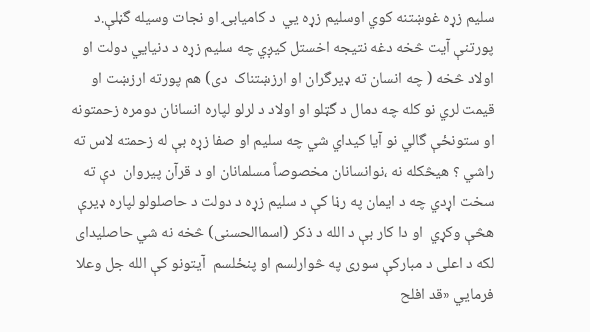سليم زړه غوښتنه کوي اوسليم زړه يي  د کاميابۍ او نجات وسيله گڼلې.د پورتنې آيت څخه دغه نتيجه اخستل کيږي چه سليم زړه د دنيايي دولت او اولاد څخه ( چه انسان ته ډيرگران او ارزښتناک  دى) هم پورته ارزښت او قيمت لري نو کله چه دمال د گټلو او اولاد د لرلو لپاره انسانان دومره زحمتونه او ستونځې گالي نو آيا کيداي شي چه سليم او صفا زړه بې له زحمته لاس ته راشي ؟ هيڅکله نه ،نوانسانان مخصوصاً مسلمانان او د قرآن پيروان  دې ته سخت اړدي چه د ايمان په رڼا کې د سليم زړه د دولت د حاصلولو لپاره ډيرې هڅې وکړي  او دا کار بې د الله د ذکر (اسماالحسنى) څخه نه شي حاصليداى لکه د اعلى د مبارکې سورى په څوارلسم او پنځلسم  آيتونو کې الله جل وعلا فرمايي «قد افلح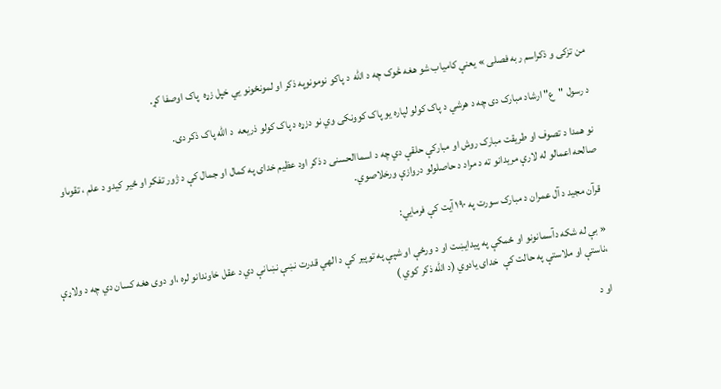من تزکى و ذکراسم ربه فصلى » يعنې کامياب شو هغه څوک چه د الله  د پاکو نومونوپه ذکر او لمونځونو يي خپل زړه  پاک اوصفا کړ.

د رسول "ع" ارشاد مبارک دى چه د هرشي د پاک کولو لپاره يو پاک کوونکى وي نو دزړه د پاک کولو ذريعه  د الله پاک ذکر دى.

نو همدا د تصوف او طريقت مبارک روش او مبارکې حلقې دي چه د اسماالحسنى د ذکر اود عظيم خداى په کمال او جمال کې د ژور تفکر او ځير کيدو د علم ، تقوىاو صالحه اعمالو له لارې مريدانو ته د مراد د حاصلولو دروازې ورخلاصوي.

قرآن مجيد د آل عمران د مبارک سورت په ١٩٠ آيت کې فرمايي:

« بې له شکه دآسمانونو او ځمکې په پيدايښت او د ورځې او شپې په توپير کې د الهي قدرت نښې نښانې دي د عقل خاوندانو لره ،او دوى هغه کسان دي چه د ولاړې ،ناستې او ملاستې په حالت کې  خداى يادوي (د الله ذکر کوي )

او د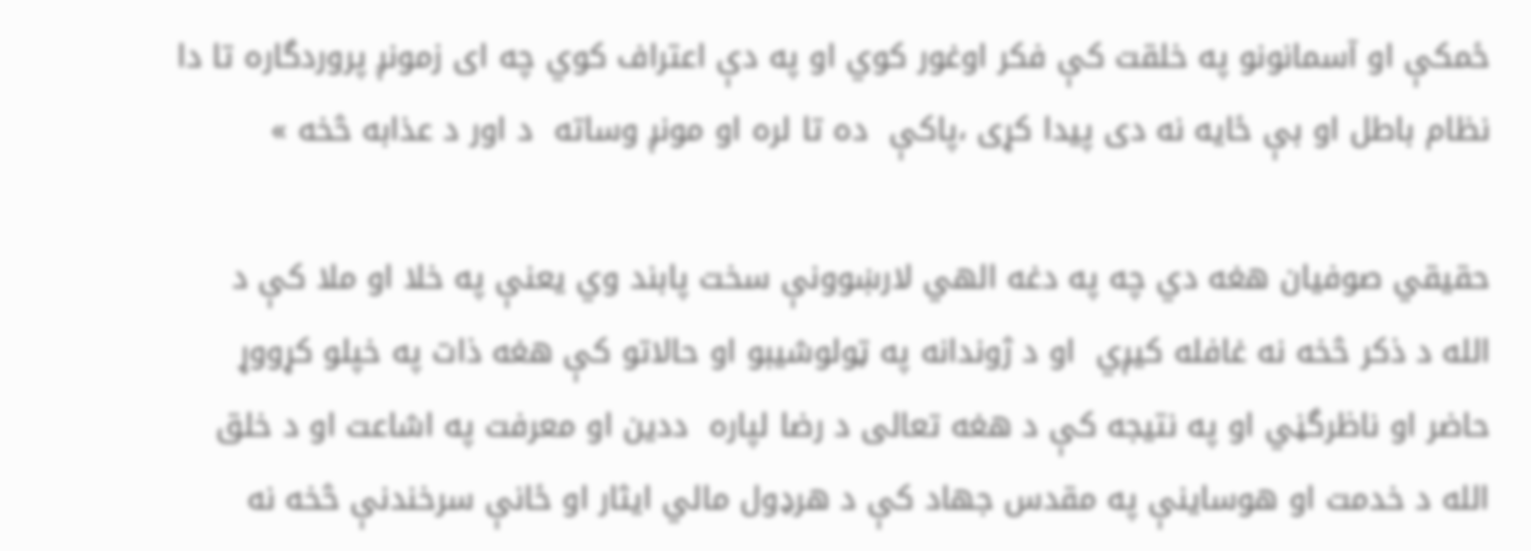ځمکې او آسمانونو په خلقت کې فکر اوغور کوي او په دې اعتراف کوي چه اى زمونږ پروردگاره تا دا نظام باطل او بې ځايه نه دى پيدا کړى ،پاکې  ده تا لره او مونږ وساته  د اور د عذابه څخه »

حقيقي صوفيان هغه دي چه په دغه الهي لارښوونې سخت پابند وي يعنې په خلا او ملا کې د الله د ذکر څخه نه غافله کيږي  او د ژوندانه په ټولوشيبو او حالاتو کې هغه ذات په خپلو کړووړ حاضر او ناظرگڼي او په نتيجه کې د هغه تعالى د رضا لپاره  ددين او معرفت په اشاعت او د خلق الله د خدمت او هوساينې په مقدس جهاد کې د هرډول مالي ايثار او ځانې سرخندنې څخه نه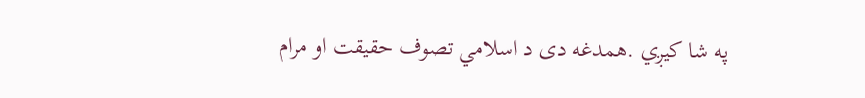په شا کيږي .همدغه دى د اسلامي تصوف حقيقت او مرام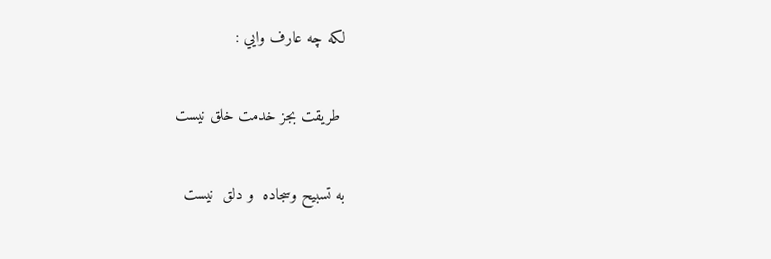لکه چه عارف وايي :

 طريقت بجز خدمت خلق نيست

به تسبيح وسجاده  و دلق  نيست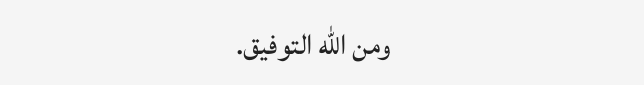ومن الله التوفيق.